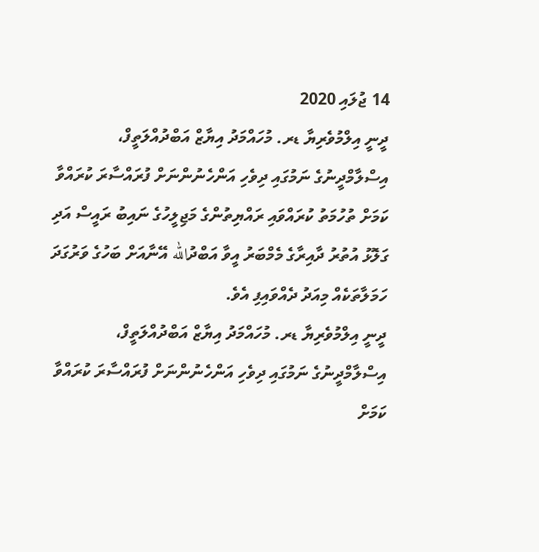14 ޖުލައި 2020
ދީނީ އިލްމުވެރިޔާ ޑރ. މުހައްމަދު އިޔާޒް އަބްދުއްލަތީފް، އިސްލާމްދީނުގެ ނަމުގައި ދިވެހި އަންހެނުންނަށް ފުރައްސާރަ ކުރައްވާ ކަމަށް ތުހުމަތު ކުރައްވައި ރައްޔިތުންގެ މަޖިލީހުގެ ނައިބު ރައީސް އަދި ގަލޮޅު އުތުރު ދާއިރާގެ މެމްބަރު އީވާ އަބްދުالله އޭނާއަށް ބަހުގެ ވަރުގަދަ ހަމަލާތަކެއް މިއަދު ދެއްވައިފި އެވެ.
ދީނީ އިލްމުވެރިޔާ ޑރ. މުހައްމަދު އިޔާޒް އަބްދުއްލަތީފް، އިސްލާމްދީނުގެ ނަމުގައި ދިވެހި އަންހެނުންނަށް ފުރައްސާރަ ކުރައްވާ ކަމަށް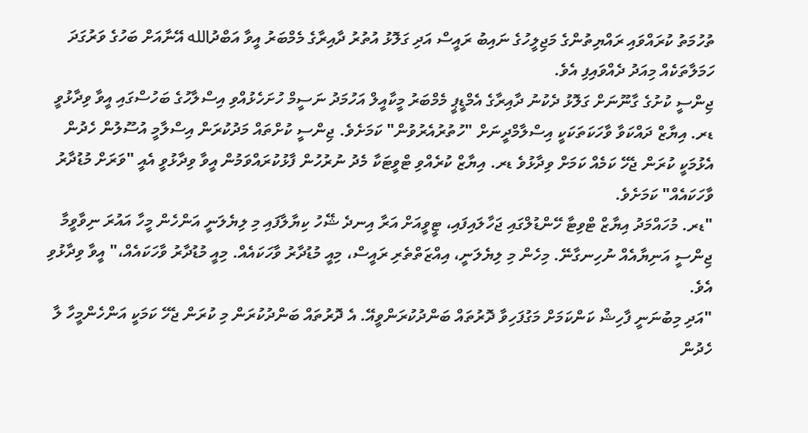ތުހުމަތު ކުރައްވައި ރައްޔިތުންގެ މަޖިލީހުގެ ނައިބު ރައީސް އަދި ގަލޮޅު އުތުރު ދާއިރާގެ މެމްބަރު އީވާ އަބްދުالله އޭނާއަށް ބަހުގެ ވަރުގަދަ ހަމަލާތަކެއް މިއަދު ދެއްވައިފި އެވެ.
ޖިންސީ ކުށުގެ ގާނޫނަށް ގަލޮޅު ދެކުނު ދާއިރާގެ އެމްޑީޕީ މެމްބަރު މީކާއީލް އަހުމަދު ނަސީމް ހުށަހެޅުއްވި އިސްލާހުގެ ބަހުސްގައި އީވާ ވިދާޅުވީ ޑރ. އިޔާޒް ދައްކަވާ ވާހަކަތަކަކީ އިސްލާމްދީނަށް "ހުތުރުއެރުވުން" ކަމަށެވެ. ޖިންސީ ކުށްތައް މަދުކުރަން އިސްލާމީ އުސޫލުން ހެދުން އެޅުމަކީ ކުރަން ޖެހޭ ކަމެއް ކަމަށް ވިދާޅުވެ ޑރ. އިޔާޒް ކުރެއްވި ޓްވީޓަކާ މެދު ނުރުހުން ފާޅުކުރައްވަމުން އީވާ ވިދާޅުވީ އެއީ "ވަރަށް މުޑުދާރު ވާހަކައެއް" ކަމަށެވެ.
"ޑރ. މުހައްމަދު އިޔާޒް ޓްވިޓާ ހޭންޑުލްގައި ޖަހާލައިފައި، ޓީވީއަށް އަރާ އިނދެ ޝޭހު ކިޔާލާފައި މި ލިޔެލަނީ އަންހެން މީހާ އައުރަ ނިވާވީމާ ޖިންސީ އަނިޔާއެއް ނުހިނގާނޭ. މިހެން މި ލިޔެލަނީ، އިއްޒަތްތެރި ރައީސް، މިއީ މުޑުދާރު ވާހަކައެއް. މިއީ މުޑުދާރު ވާހަކައެއް،" އީވާ ވިދާޅުވި އެވެ.
"އަދި މިބުނަނީ ފާހިޝް ކަންކަމަށް މަގުފަހިވާ ދޮރުތައް ބަންދުކުރަންވީއޭ. އެ ދޮރުތައް ބަންދުކުރަން މި ކުރަން ޖެހޭ ކަމަކީ އަންހެންމީހާ ލާ ހެދުން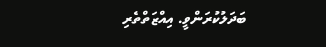ބަދަލުކުރަންވީ. އިއްޒަތްތެރި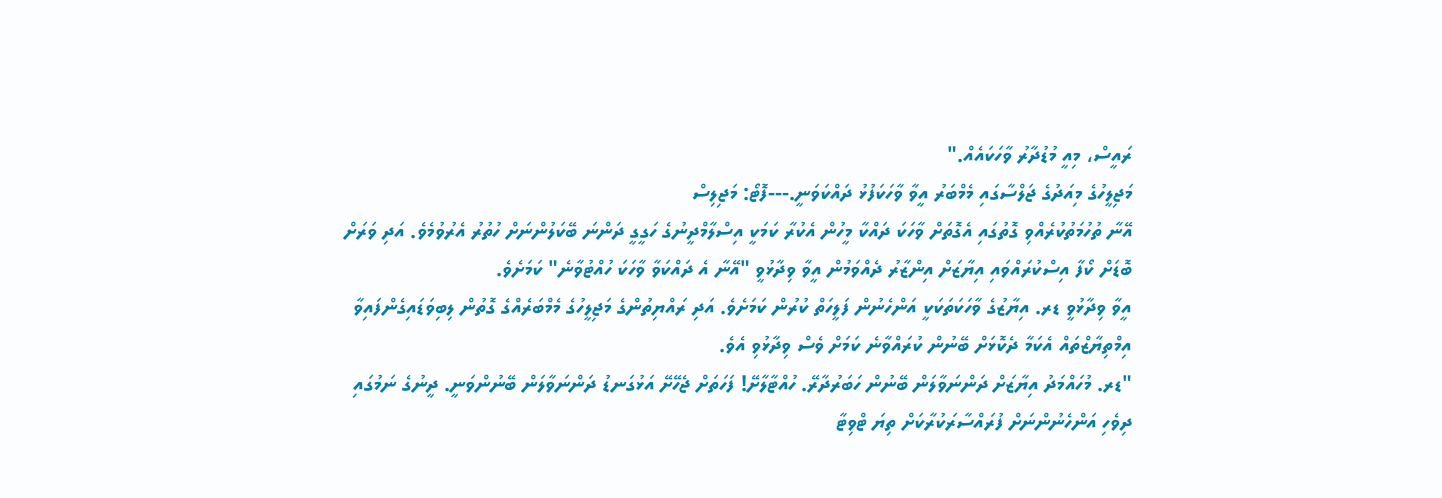ރައީސް، މިއީ މުޑުދާރު ވާހަކައެއް."
މަޖިލީހުގެ މިއަދުގެ ޖަލްސާގައި މެމްބަރު އީވާ ވާހަކަފުޅު ދައްކަވަނީ.---ފޮޓޯ: މަޖިލިސް
އޭނާ ތުހުމަތުކުރެއްވި ގޮތުގައި އެގޮތަށް ވާހަކަ ދައްކާ މީހުން އެކުރާ ކަމަކީ އިސްލާމްދީނުގެ ހަގީގީ ދަންނަ ބޭކަލުންނަށް ހުތުރު އެރުވުމެވެ. އަދި ވަރަށް ބޮޑަށް ކޯފާ އިސްކުރައްވައި އިޔާޒަށް އިންޒާރު ދެއްވަމުން އީވާ ވިދާޅުވީ "އޭނާ އެ ދައްކަވާ ވާހަކަ ހުއްޓުވާނެ" ކަމަށެވެ.
އީވާ ވިދާޅުވީ ޑރ. އިޔާޒުގެ ވާހަކަތަކަކީ އަންހެނުން ފަލީހަތް ކުރުން ކަމަށެވެ. އަދި ރައްޔިތުންގެ މަޖިލީހުގެ މެމްބަރެއްގެ ގޮތުން ލިބިވަޑައިގެންފައިވާ އިމްތިޔާޒްތައް އެކަމާ ދެކޮޅަށް ބޭނުން ކުރައްވާނެ ކަމަށް ވެސް ވިދާޅުވި އެވެ.
"ޑރ. މުހައްމަދު އިޔާޒަށް ދަންނަވާލަން ބޭނުން ހަބަރުދާރޭ. ހުއްޓާލާށޭ! ފަހަތަށް ޖެހޭށޭ އަޅުގަނޑު ދަންނަވާލަން ބޭނުންވަނީ. ދީނުގެ ނަމުގައި ދިވެހި އަންހެނުންނަށް ފުރައްސާރަކުރާކަށް ތިޔަ ޓްވިޓާ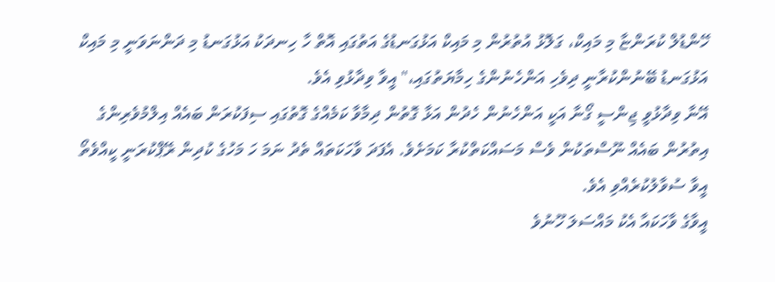ހޭންޑުލް ކުރަންޏާ މި މައިކް، ގަލޮޅު އުތުރުން މި މައިކް އަޅުގަނޑުގެ އަތުގައި އޮތް ހާ ހިނދަކު އަޅުގަނޑު މި ދަންނަވަނީ މި މައިކް އަޅުގަނޑު ބޭނުންކުރާނީ ދިވެހި އަންހެނުންގެ ހިމާޔަތުގައި،" އީވާ ވިދާޅުވި އެވެ.
އޭނާ ވިދާޅުވީ ޖިންސީ ގޯނާ އަކީ އަންހެނުން ހެދުން އަޅާ ގޮތުން ދިމާވާ ކަމެއްގެ ގޮތުގައި ސިފަކުރަން ބައެއް އިލްމުވެރިންގެ އިތުރުން ބައެއް ނޫސްތަކުން ވެސް މަސައްކަތްކުރާ ކަމަށެވެ. އެފަދަ ވާހަކަތައް ތެދު ނަމަ ހަ މަހުގެ ކުދިން ރޭޕްކުރަނީ ކީއްވެތޯ އީވާ ސުވާލުކުރެއްވި އެވެ.
އީވާގެ ވާހަކައާ އެކު މައްސަލަ ހޫނުވެ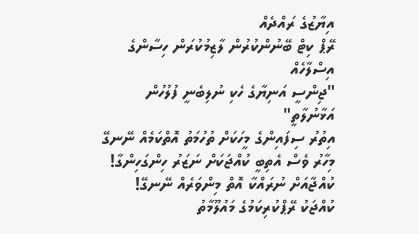އިޔާޒުގެ ރައްދެއް
ރޭޕް ކިޓް ބޭނުންކުރުން ލާޒިމުކުރަން ހިސާންގެ އިސްލާހެއް
"ޖިންސީ އަނިޔާގެ ހެކި ނުލިބެނީ ފުލުހުން އަޅާނުލާތީ"
އިތުރު ސިފައިންގެ މީހަކަށް ތުހުމަތު އޮތްކަމެއް ނޭނގޭ
މިހާރު ވެސް އެތިބީ ކުއްޖަކަށް ނަޒަރު ހިންގަހިންގާ!
ކުއްޖާއަށް ނުރައްކާ އޮތް މިންވަރެއް ނޭނގޭ!
ކުއްޖަކު ރޭޕްކުރިކަމުގެ މައުލޫމާތު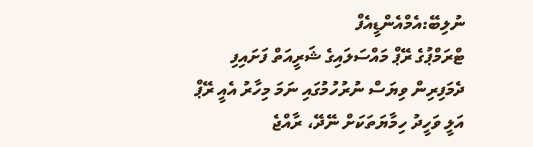ނުލިބޭ:އެމްއެންޑީއެފް
ޓްރަމްޕުގެ ރޭޕް މައްސަލައިގެ ޝަރީއަތް ފަށައިފި
ދެމަފިރިން ވިޔަސް ނުރުހުމުގައި ނަމަ މިހާރު އެއީ ރޭޕް
އަލީ ވަހީދު ހިމާޔަތަކަށް ނޭދޭ، ރާއްޖެ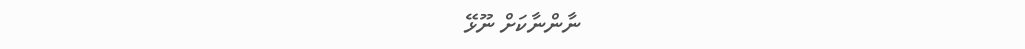ނާންނާކަށް ނޫޅޭ